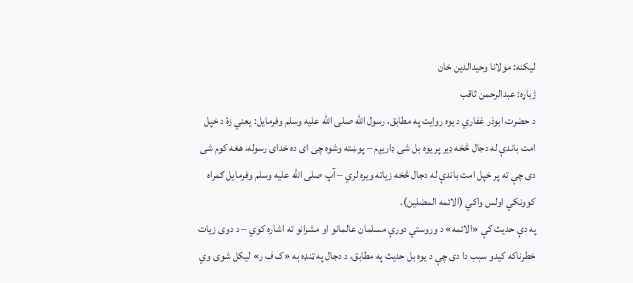لیکنه: مولانا وحیدالدین خان
ژباړه: عبدالرحمن ثاقب
د حضرت ابوذر غفاري د یوه روایت په مطابق، رسول الله صلی الله علیه وسلم وفرمایل: یعني زۀ د خپل امت باندې له دجال څخه ډیر پر یوه بل شی ډاریږم – پوښته وشوه چی ای ده خدای رسوله، هغه کوم شی دی چې ته پر خپل امت باندې له دجال څخه زیاته ويره لري – آپ صلی الله علیه وسلم وفرمایل ګمراه کوونکي اولس واکي (الائمه المضلین).
په دې حديث کې «الائمه» د وروستي دورې مسلمان عالمانو او مشرانو ته اشاره کوي – د دوی زیات خطرناکه کیدو سبب دا دی چې د یوه بل حدیث په مطابق، د دجال په ټنډه به «ک ف ر» ليکل شوی وي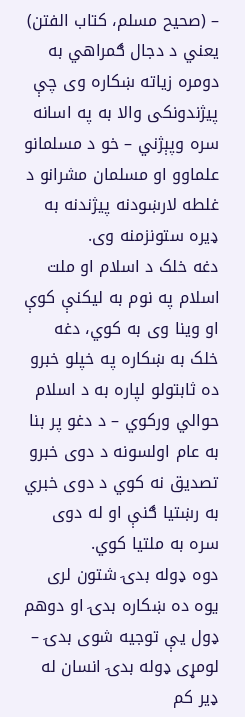– (صحیح مسلم، کتاب الفتن) يعني د دجال ګمراهي به دومره زياته ښکاره وی چې پیژندونکی والا به په اسانه سره وپېژني – خو د مسلمانو علماوو او مسلمان مشرانو د غلطه لارښودنه پیژندنه به ډیره ستونزمنه وی.
دغه خلک د اسلام او ملت اسلام په نوم به ليکنې کوې او وینا وی به کوي، دغه خلک به ښکاره په خپلو خبرو ده ثابتولو لپاره به د اسلام حوالي ورکوي – د دغو پر بنا به عام اولسونه د دوی خبرو تصديق نه کوي د دوی خبري به رښتيا ګنې او له دوی سره به ملتیا کوي.
دوه ډوله بدۍ شتون لری یوه ده ښکاره بدۍ او دوهم ډول یې توجیه شوی بدۍ – لومړی ډوله بدۍ انسان له ډیر کم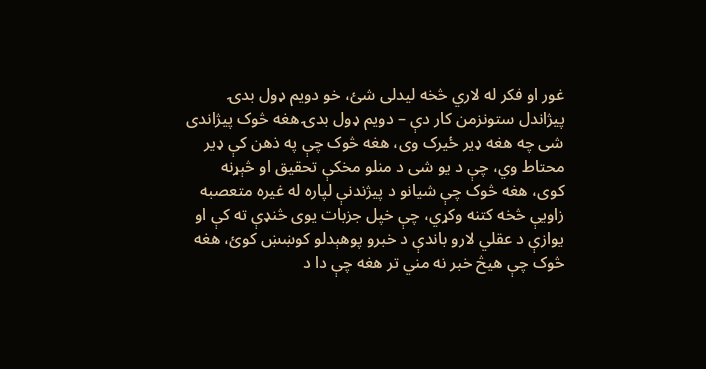غور او فکر له لاري څخه لیدلی شئ، خو دویم ډول بدۍ پیژاندل ستونزمن کار دې – دویم ډول بدۍ هغه څوک پیژاندی شی چه هغه ډیر ځیرک وی، هغه څوک چې په ذهن کې ډیر محتاط وي، چې د یو شی د منلو مخکې تحقيق او څېړنه کوی، هغه څوک چې شیانو د پیژندنې لپاره له غیره متعصبه زاويې څخه کتنه وکړي، چې خپل جزبات یوی څنډې ته کې او یوازې د عقلي لارو باندې د خبرو پوهېدلو کوښښ کوئ، هغه څوک چې هیڅ خبر نه مني تر هغه چې دا د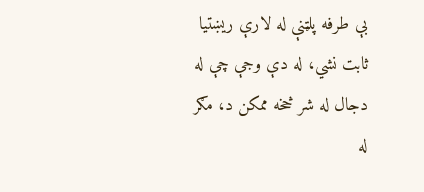بې طرفه پلټنې له لارې ریښتیا ثابت نشي، له دې وجې چې له دجال له شر څخه ممکن د، مګر له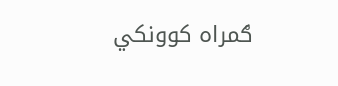ګمراه کوونکي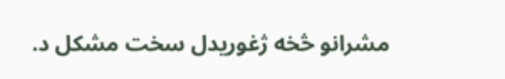مشرانو څخه ژغوریدل سخت مشکل د.